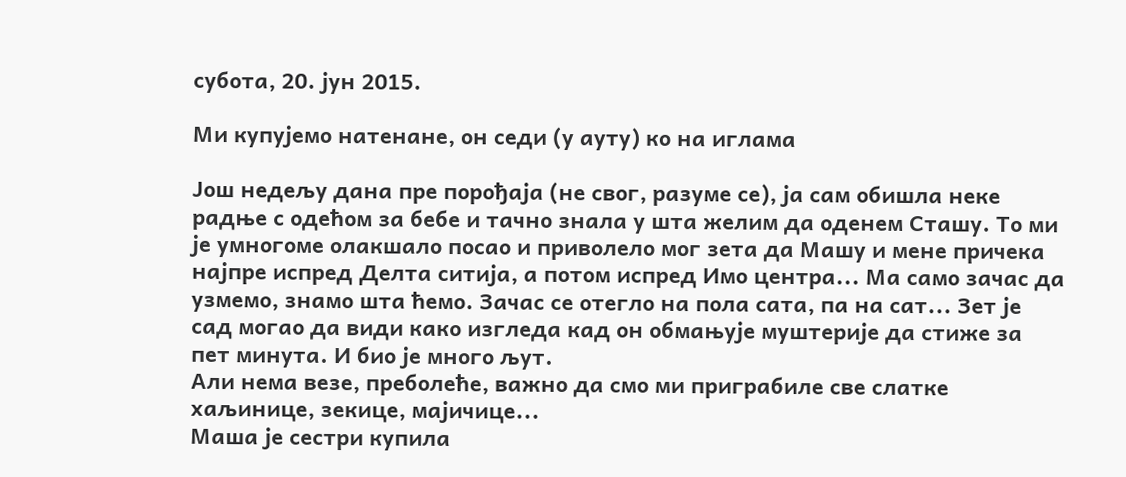субота, 20. јун 2015.

Ми купујемо натенане, он седи (у ауту) ко на иглама

Још недељу дана пре порођаја (не свог, разуме се), ја сам обишла неке радње с одећом за бебе и тачно знала у шта желим да оденем Сташу. То ми је умногоме олакшало посао и приволело мог зета да Машу и мене причека најпре испред Делта ситија, а потом испред Имо центра... Ма само зачас да узмемо, знамо шта ћемо. Зачас се отегло на пола сата, па на сат... Зет је сад могао да види како изгледа кад он обмањује муштерије да стиже за пет минута. И био је много љут.
Али нема везе, преболеће, важно да смо ми приграбиле све слатке хаљинице, зекице, мајичице...
Маша је сестри купила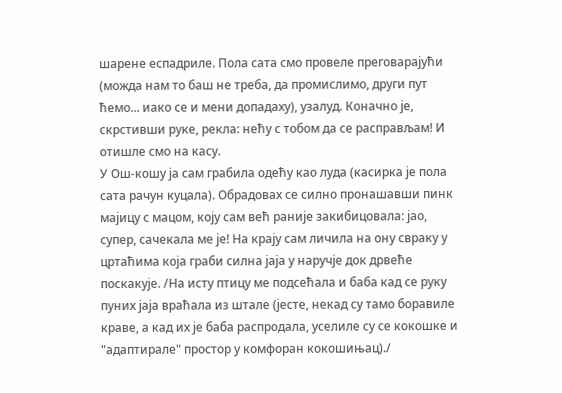шарене еспадриле. Пола сата смо провеле преговарајући (можда нам то баш не треба, да промислимо, други пут ћемо... иако се и мени допадаху), узалуд. Коначно је, скрстивши руке, рекла: нећу с тобом да се расправљам! И отишле смо на касу.
У Ош-кошу ја сам грабила одећу као луда (касирка је пола сата рачун куцала). Обрадовах се силно пронашавши пинк мајицу с мацом, коју сам већ раније закибицовала: јао, супер, сачекала ме је! На крају сам личила на ону свраку у цртаћима која граби силна јаја у наручје док дрвеће поскакује. /На исту птицу ме подсећала и баба кад се руку пуних јаја враћала из штале (јесте, некад су тамо боравиле краве, а кад их је баба распродала, уселиле су се кокошке и "адаптирале" простор у комфоран кокошињац)./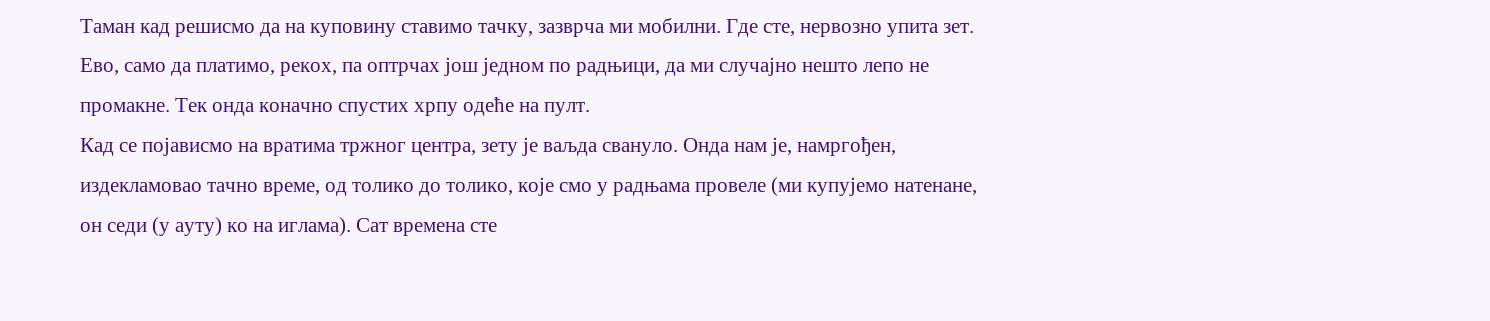Таман кад решисмо да на куповину ставимо тачку, зазврча ми мобилни. Где сте, нервозно упита зет. Ево, само да платимо, рекох, па оптрчах још једном по радњици, да ми случајно нешто лепо не промакне. Тек онда коначно спустих хрпу одеће на пулт.
Кад се појависмо на вратима тржног центра, зету је ваљда свануло. Онда нам је, намргођен, издекламовао тачно време, од толико до толико, које смо у радњама провеле (ми купујемо натенане, он седи (у ауту) ко на иглама). Сат времена сте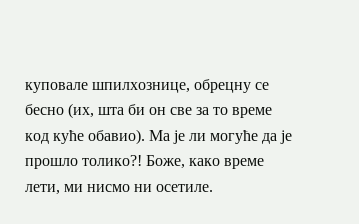куповале шпилхознице, обрeцну се бесно (их, шта би он све за то време код куће обавио). Ма је ли могуће да је прошло толико?! Боже, како време лети, ми нисмо ни осетиле.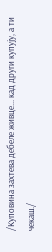/Куповина захтева дебеле живце... кад други купују, а ти чекаш./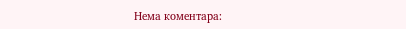Нема коментара: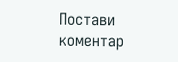Постави коментар